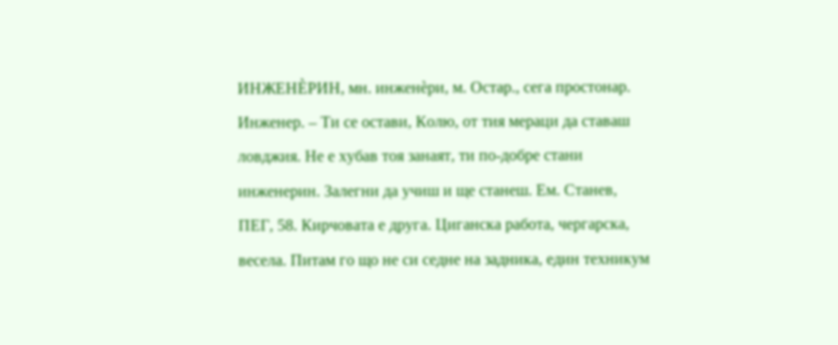ИНЖЕНЀРИН, мн. инженѐри, м. Остар., сега простонар. Инженер. – Ти се остави, Колю, от тия мераци да ставаш ловджия. Не е хубав тоя занаят, ти по-добре стани инженерин. Залегни да учиш и ще станеш. Ем. Станев, ПЕГ, 58. Кирчовата е друга. Циганска работа, чергарска, весела. Питам го що не си седне на задника, един техникум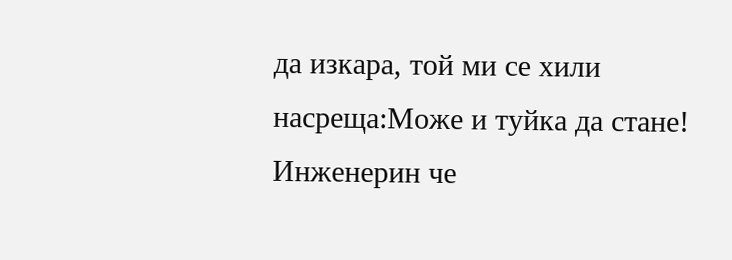да изкара, той ми се хили насреща:Може и туйка да стане! Инженерин че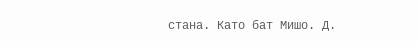стана. Като бат Мишо. Д.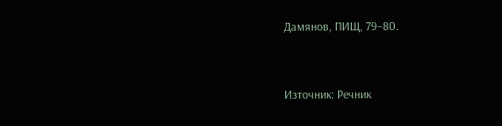Дамянов, ПИЩ, 79–80.


Източник: Речник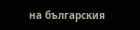на българския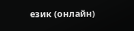език (онлайн)